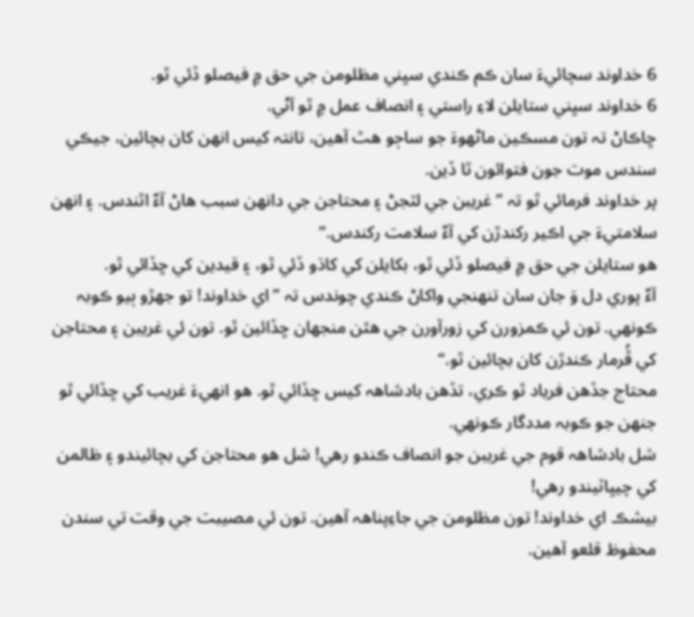6 خداوند سچائيءَ سان ڪم ڪندي سڀني مظلومن جي حق ۾ فيصلو ڏئي ٿو.
6 خداوند سڀني ستايلن لاءِ راستي ۽ انصاف عمل ۾ ٿو آڻي.
ڇاڪاڻ تہ تون مسڪين ماڻهوءَ جو ساڄو هٿ آهين، تانتہ کيس انهن کان بچائين، جيڪي سندس موت جون فتوائون ٿا ڏين.
پر خداوند فرمائي ٿو تہ ”غريبن جي لٽجڻ ۽ محتاجن جي دانهن سبب هاڻ آءٌ اٿندس. ۽ انهن سلامتيءَ جي اڪير رکندڙن کي آءٌ سلامت رکندس.“
هو ستايلن جي حق ۾ فيصلو ڏئي ٿو، بکايلن کي کاڌو ڏئي ٿو، ۽ قيدين کي ڇڏائي ٿو.
آءٌ پوري دل وَ جان سان تنهنجي واکاڻ ڪندي چوندس تہ ”اي خداوند! تو جهڙو ٻيو ڪوبہ ڪونهي. تون ئي ڪمزورن کي زورآورن جي هٿن منجھان ڇڏائين ٿو. تون ئي غريبن ۽ محتاجن کي ڦُرمار ڪندڙن کان بچائين ٿو.“
محتاج جڏهن فرياد ٿو ڪري، تڏهن بادشاهہ کيس ڇڏائي ٿو. هو انهيءَ غريب کي ڇڏائي ٿو جنهن جو ڪوبہ مددگار ڪونهي.
شل بادشاهہ قوم جي غريبن جو انصاف ڪندو رهي! شل هو محتاجن کي بچائيندو ۽ ظالمن کي چيڀاٽيندو رهي!
بيشڪ اي خداوند! تون مظلومن جي جاءِپناهہ آهين. تون ئي مصيبت جي وقت تي سندن محفوظ قلعو آهين.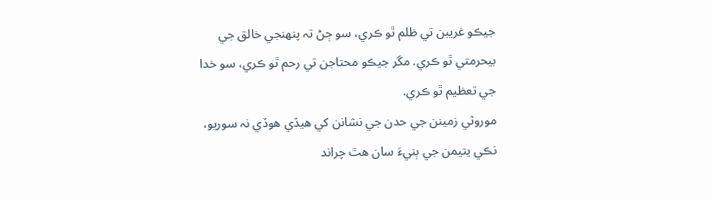جيڪو غريبن تي ظلم ٿو ڪري، سو ڄڻ تہ پنهنجي خالق جي بيحرمتي ٿو ڪري. مگر جيڪو محتاجن تي رحم ٿو ڪري، سو خدا جي تعظيم ٿو ڪري.
موروثي زمينن جي حدن جي نشانن کي هيڏي هوڏي نہ سوريو، نڪي يتيمن جي ٻنيءَ سان هٿ چراند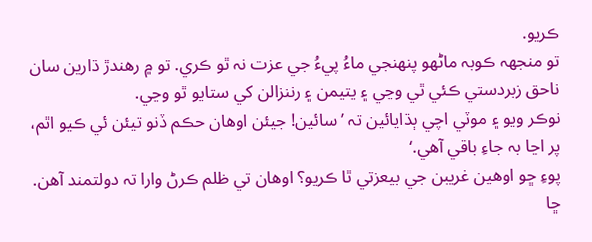ڪريو.
تو منجھہ ڪوبہ ماڻهو پنهنجي ماءُ پيءُ جي عزت نہ ٿو ڪري. تو ۾ رهندڙ ڌارين سان ناحق زبردستي ڪئي ٿي وڃي ۽ يتيمن ۽ رننزالن کي ستايو ٿو وڃي.
نوڪر ويو ۽ موٽي اچي ٻڌايائين تہ ’سائين! جيئن اوهان حڪم ڏنو تيئن ئي ڪيو اٿم، پر اڃا بہ جاءِ باقي آهي.‘
پوءِ ڇو اوهين غريبن جي بيعزتي ٿا ڪريو؟ اوهان تي ظلم ڪرڻ وارا تہ دولتمند آهن. ڇا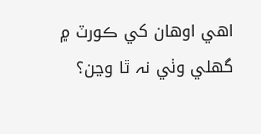اهي اوهان کي ڪورٽ ۾ گهلي وٺي نہ ٿا وڃن؟